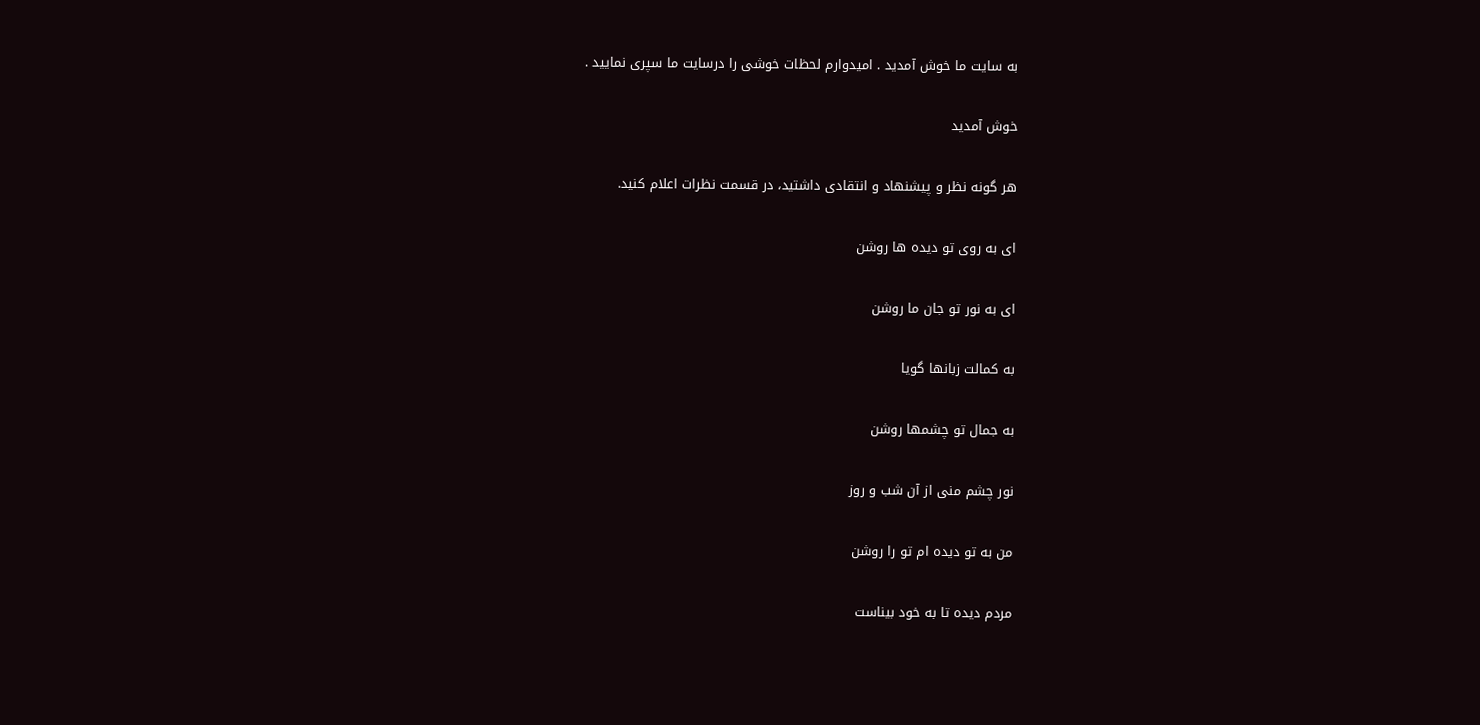به سایت ما خوش آمدید . امیدوارم لحظات خوشی را درسایت ما سپری نمایید .

خوش آمدید

هر گونه نظر و پیشنهاد و انتقادی داشتید، در قسمت نظرات اعلام کنید.

ای به روی تو دیده ها روشن

ای به نور تو جان ما روشن

به کمالت زبانها گویا

به جمال تو چشمها روشن

نور چشم منی از آن شب و روز

من به تو دیده ام تو را روشن

مردم دیده تا به خود بیناست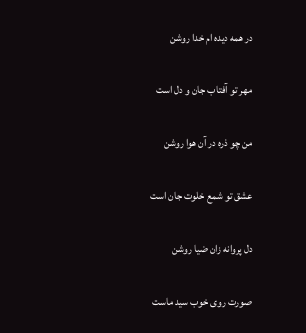در همه دیده ام خدا روشن

مهر تو آفتاب جان و دل است

من چو ذره در آن هوا روشن

عشق تو شمع خلوت جان است

دل پروانه زان ضیا روشن

صورت روی خوب سید ماست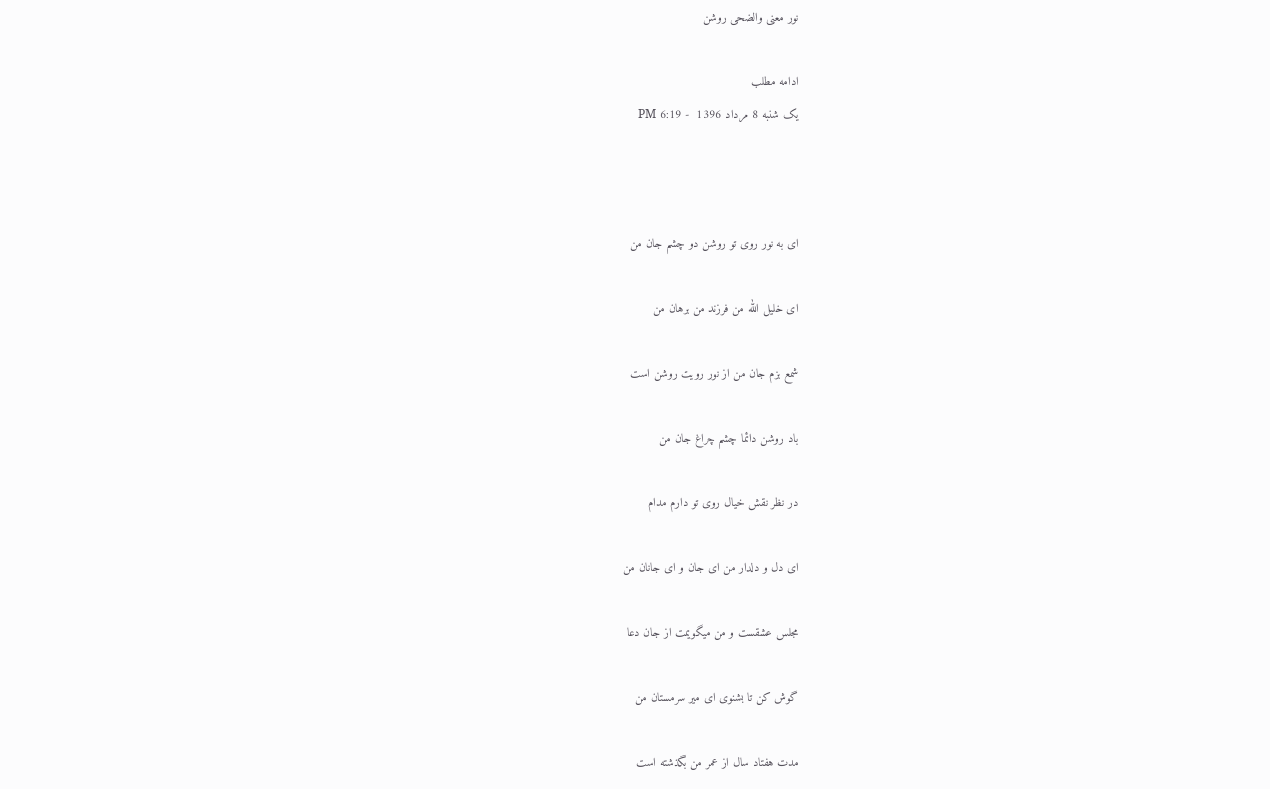نور معنی والضحی روشن

ادامه مطلب
یک شنبه 8 مرداد 1396  - 6:19 PM



ای به نور روی تو روشن دو چشم جان من

ای خلیل الله من فرزند من برهان من

شمع بزم جان من از نور رویت روشن است

باد روشن دائما چشم چراغ جان من

در نظر نقش خیال روی تو دارم مدام

ای دل و دلدار من ای جان و ای جانان من

مجلس عشقست و من میگویمت از جان دعا

گوش کن تا بشنوی ای میر سرمستان من

مدت هفتاد سال از عمر من بگذشته است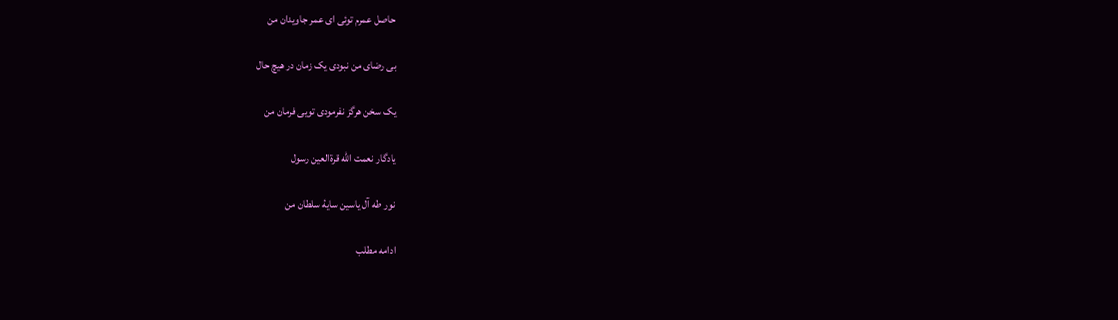حاصل عمرم توئی ای عمر جاویدان من

بی رضای من نبودی یک زمان در هیچ حال

یک سخن هرگز نفرمودی تویی فرمان من

یادگار نعمت الله قرةالعین رسول

نور طه آل یاسین سایهٔ سلطان من

ادامه مطلب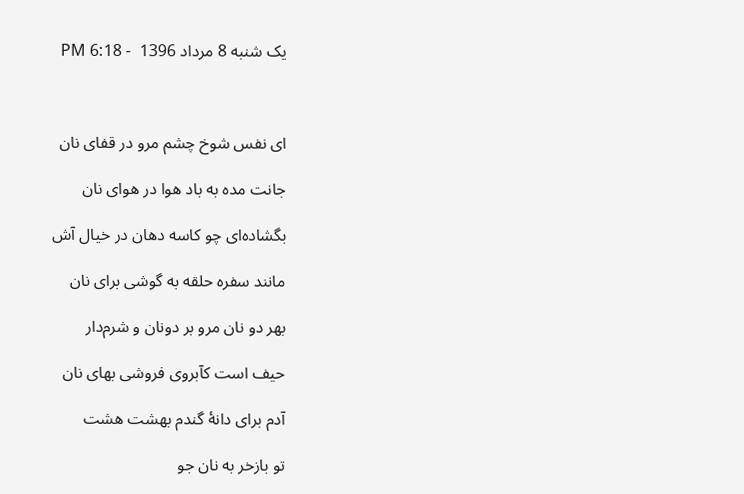یک شنبه 8 مرداد 1396  - 6:18 PM



ای نفس شوخ چشم مرو در قفای نان

جانت مده به باد هوا در هوای نان

بگشاده‌ای چو کاسه دهان در خیال آش

مانند سفره حلقه به گوشی برای نان

بهر دو نان مرو بر دونان و شرم‌دار

حیف است کآبروی فروشی بهای نان

آدم برای دانهٔ گندم بهشت هشت

تو بازخر به نان جو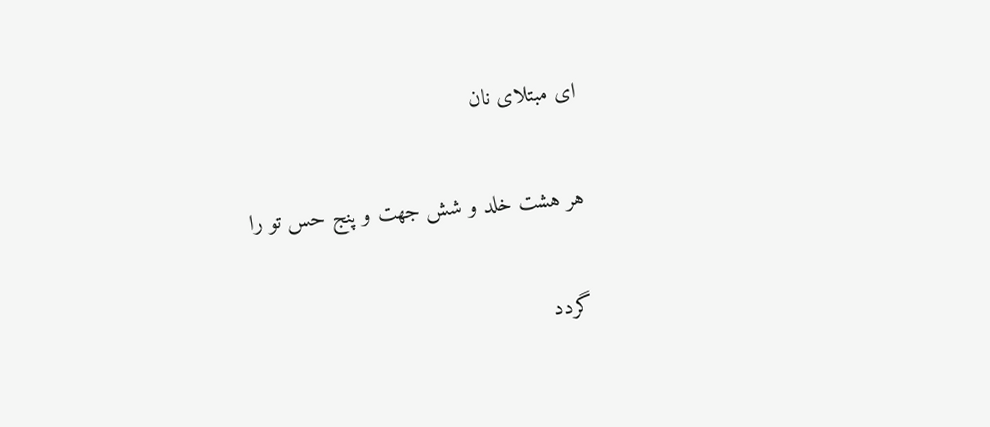ای مبتلای نان

هر هشت خلد و شش جهت و پنج حس تو را

گردد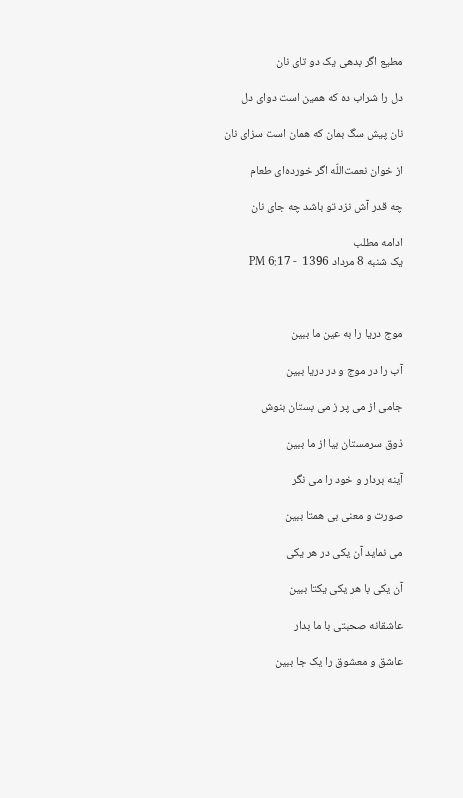مطیع اگر بدهی یک دو تای نان

دل را شراب ده که همین است دوای دل

نان پیش سگ بمان که همان است سزای نان

از خوان نعمت‌اللّه اگر خورده‌ای طعام

چه قدر آش نزد تو باشد چه جای نان

ادامه مطلب
یک شنبه 8 مرداد 1396  - 6:17 PM



موج دریا را به عین ما ببین

آب را در موج و در دریا ببین

جامی از می پر ز می بستان بنوش

ذوق سرمستان بیا از ما ببین

آینه بردار و خود را می نگر

صورت و معنی بی همتا ببین

می نماید آن یکی در هر یکی

آن یکی با هر یکی یکتا ببین

عاشقانه صحبتی با ما بدار

عاشق و معشوق را یک جا ببین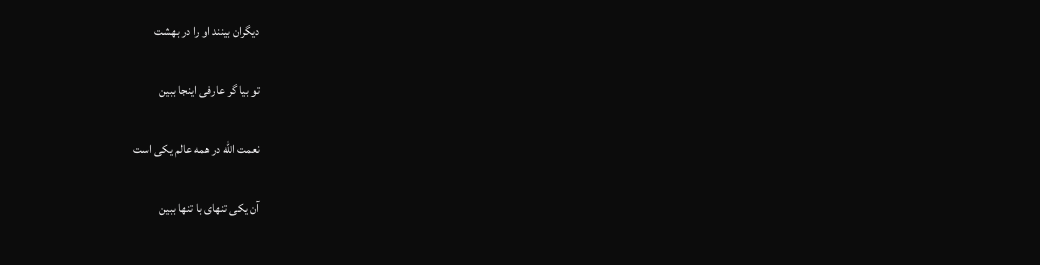دیگران بینند او را در بهشت

تو بیا گر عارفی اینجا ببین

نعمت الله در همه عالم یکی است

آن یکی تنهای با تنها ببین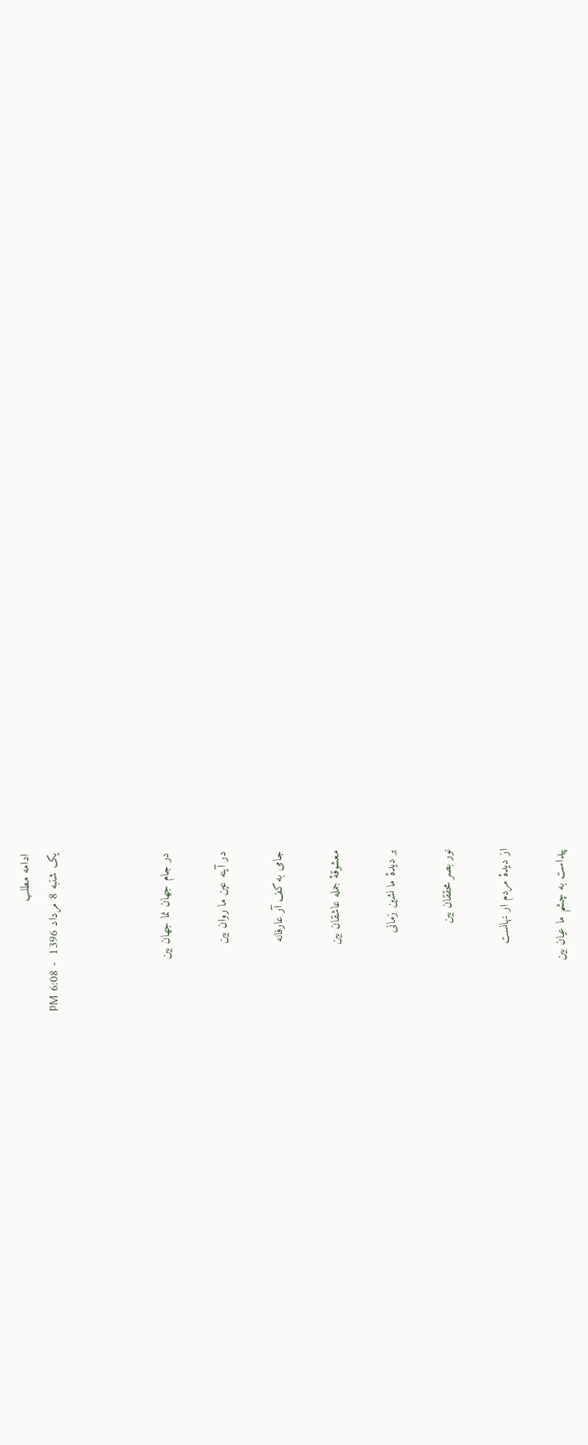ادامه مطلب
یک شنبه 8 مرداد 1396  - 6:08 PM



در جام جهان نما جهان بین

در آینه عین ما روان بین

جامی به کف آر عارفانه

معشوقهٔ جمله عاشقان بین

بر دیدهٔ ما نشین زمانی

نور بصر محققان بین

از دیدهٔ مردم ار نهانست

پیداست به چشم ما عیان بین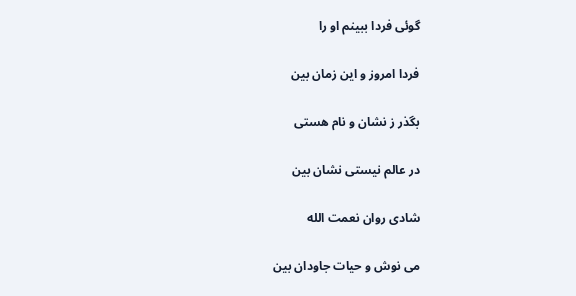گوئی فردا ببینم او را

فردا امروز و این زمان بین

بگذر ز نشان و نام هستی

در عالم نیستی نشان بین

شادی روان نعمت الله

می نوش و حیات جاودان بین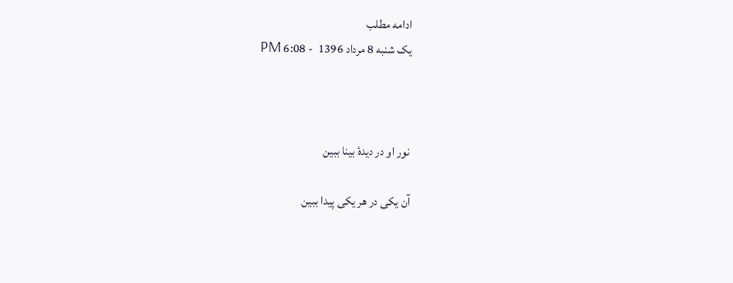ادامه مطلب
یک شنبه 8 مرداد 1396  - 6:08 PM



نور او در دیدهٔ بینا ببین

آن یکی در هر یکی پیدا ببین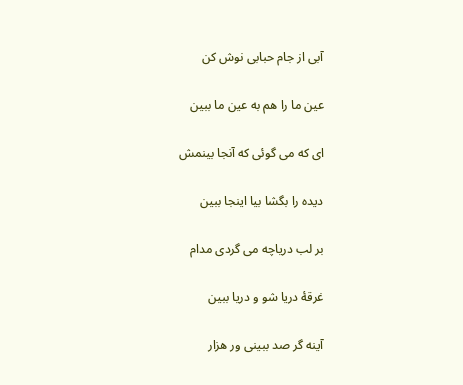آبی از جام حبابی نوش کن

عین ما را هم به عین ما ببین

ای که می گوئی که آنجا بینمش

دیده را بگشا بیا اینجا ببین

بر لب دریاچه می گردی مدام

غرقهٔ دریا شو و دریا ببین

آینه گر صد ببینی ور هزار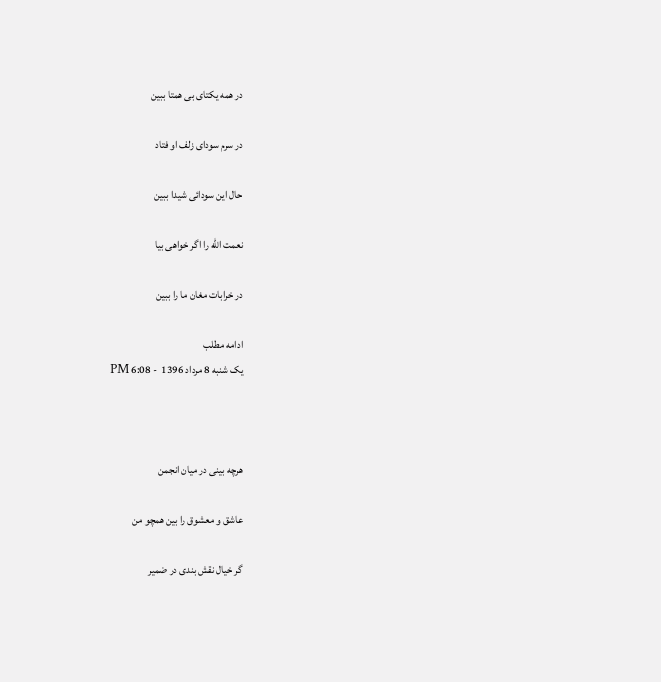در همه یکتای بی همتا ببین

در سرم سودای زلف او فتاد

حال این سودائی شیدا ببین

نعمت الله را اگر خواهی بیا

در خرابات مغان ما را ببین

ادامه مطلب
یک شنبه 8 مرداد 1396  - 6:08 PM



هرچه بینی در میان انجمن

عاشق و معشوق را بین همچو من

گر خیال نقش بندی در ضمیر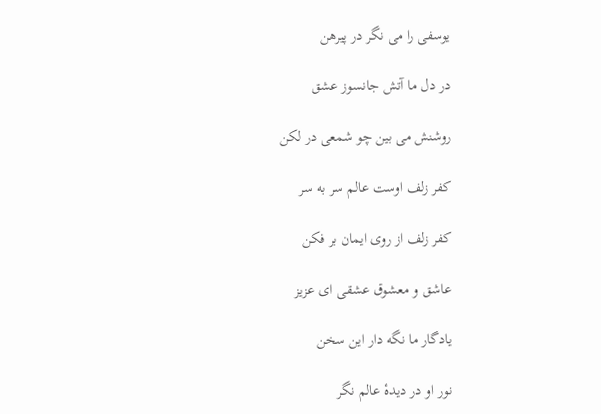یوسفی را می نگر در پیرهن

در دل ما آتش جانسوز عشق

روشنش می بین چو شمعی در لکن

کفر زلف اوست عالم سر به سر

کفر زلف از روی ایمان بر فکن

عاشق و معشوق عشقی ای عزیز

یادگار ما نگه دار این سخن

نور او در دیدهٔ عالم نگر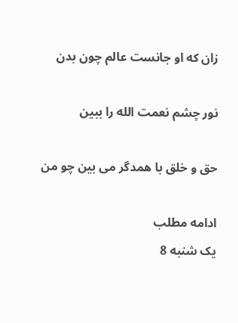زان که او جانست عالم چون بدن

نور چشم نعمت الله را ببین

حق و خلق با همدگر می بین چو من

ادامه مطلب
یک شنبه 8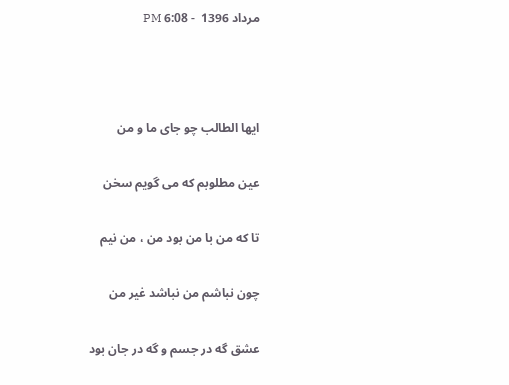مرداد 1396  - 6:08 PM



ایها الطالب چو جای ما و من

عین مطلوبم که می گویم سخن

تا که من با من بود من ، من نیم

چون نباشم من نباشد غیر من

عشق گه در جسم و گه در جان بود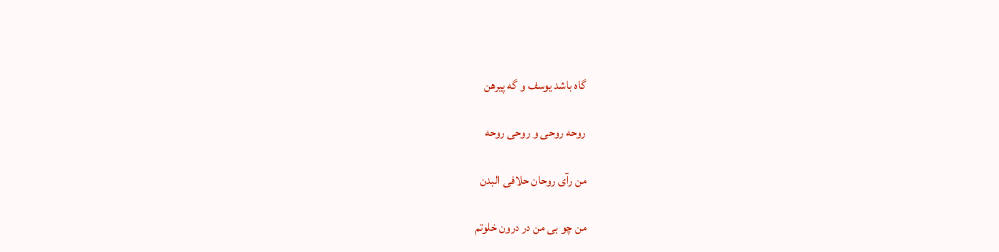گاه باشد یوسف و گه پیرهن

روحه روحی و روحی روحه

من رآی روحان حلافی البدن

من چو بی من در درون خلوتم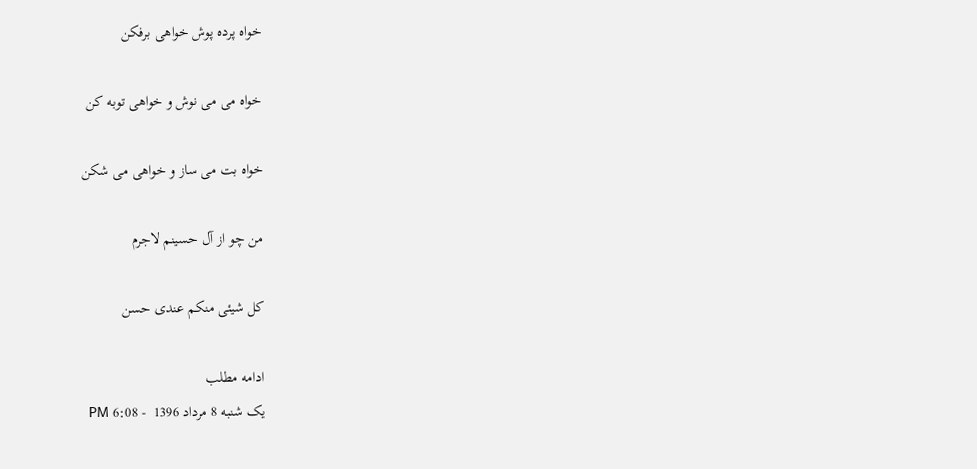خواه پرده پوش خواهی برفکن

خواه می می نوش و خواهی توبه کن

خواه بت می ساز و خواهی می شکن

من چو از آل حسینم لاجرم

کل شیئی منکم عندی حسن

ادامه مطلب
یک شنبه 8 مرداد 1396  - 6:08 PM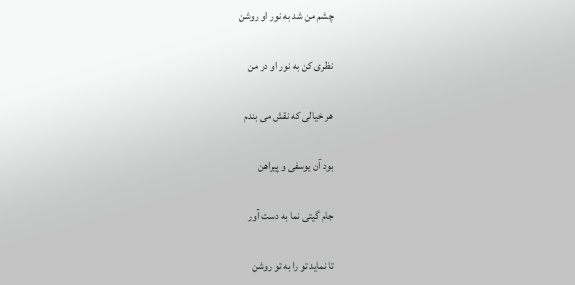چشم من شد به نور او روشن

نظری کن به نور او در من

هر خیالی که نقش می بندم

بود آن یوسفی و پیراهن

جام گیتی نما به دست آور

تا نماید تو را به تو روشن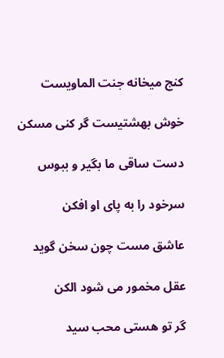کنج میخانه جنت الماویست

خوش بهشتیست گر کنی مسکن

دست ساقی ما بگیر و ببوس

سرخود را به پای او افکن

عاشق مست چون سخن گوید

عقل مخمور می شود الکن

گر تو هستی محب سید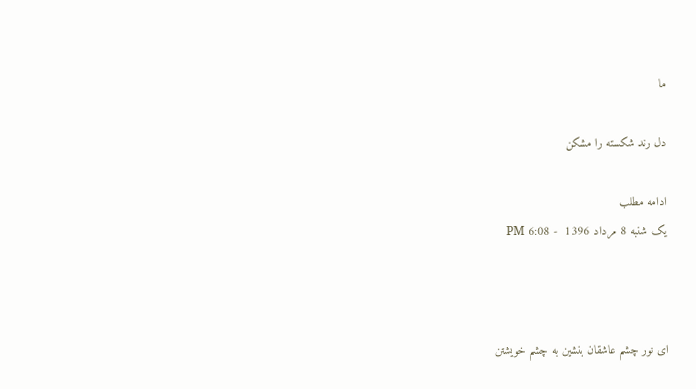ما

دل رند شکسته را مشکن

ادامه مطلب
یک شنبه 8 مرداد 1396  - 6:08 PM



ای نور چشم عاشقان بنشین به چشم خویشتن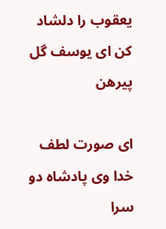یعقوب را دلشاد کن ای یوسف گل پیرهن

ای صورت لطف خدا وی پادشاه دو سرا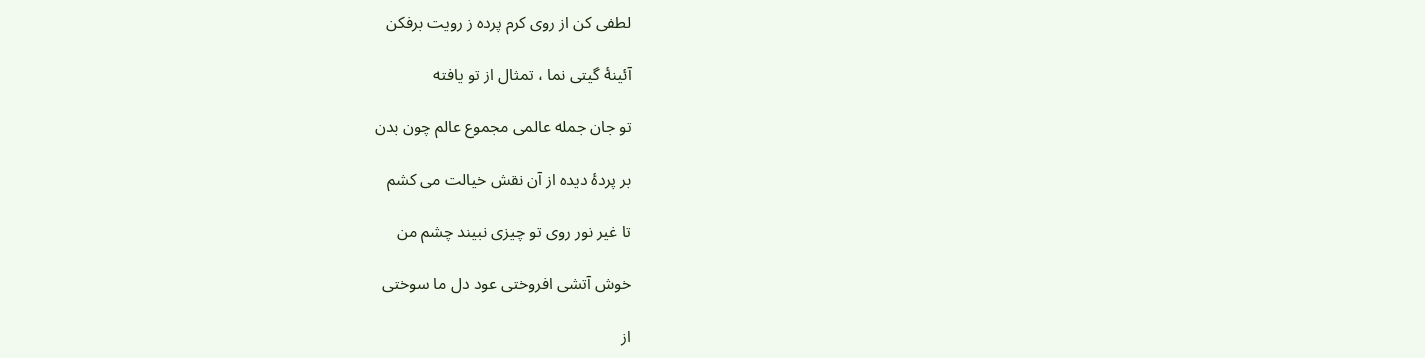لطفی کن از روی کرم پرده ز رویت برفکن

آئینهٔ گیتی نما ، تمثال از تو یافته

تو جان جمله عالمی مجموع عالم چون بدن

بر پردهٔ دیده از آن نقش خیالت می کشم

تا غیر نور روی تو چیزی نبیند چشم من

خوش آتشی افروختی عود دل ما سوختی

از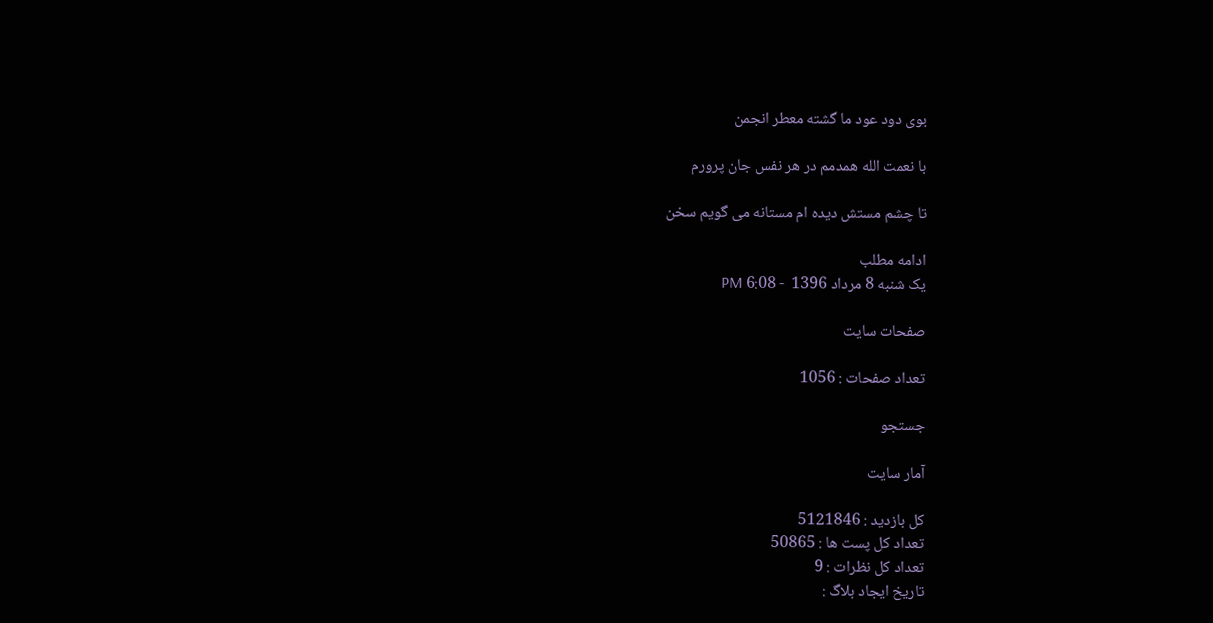بوی دود عود ما گشته معطر انجمن

با نعمت الله همدمم در هر نفس جان پرورم

تا چشم مستش دیده ام مستانه می گویم سخن

ادامه مطلب
یک شنبه 8 مرداد 1396  - 6:08 PM

صفحات سایت

تعداد صفحات : 1056

جستجو

آمار سایت

کل بازدید : 5121846
تعداد کل پست ها : 50865
تعداد کل نظرات : 9
تاریخ ایجاد بلاگ :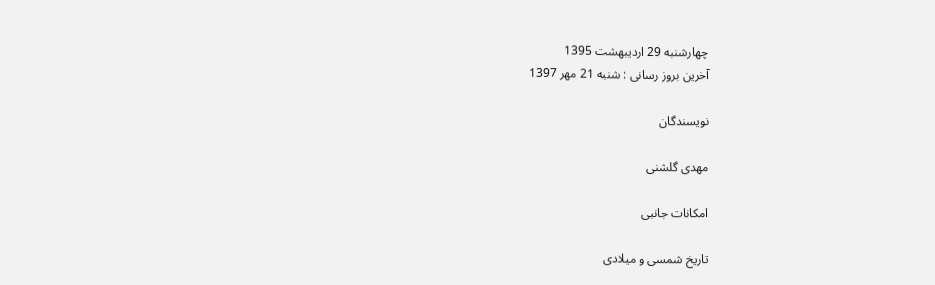چهارشنبه 29 اردیبهشت 1395
آخرین بروز رسانی : شنبه 21 مهر 1397

نویسندگان

مهدی گلشنی

امکانات جانبی

تاریخ شمسی و میلادی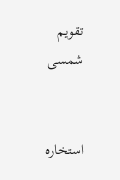تقویم شمسی


استخاره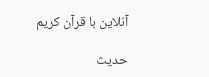آنلاین با قرآن کریم

حدیث